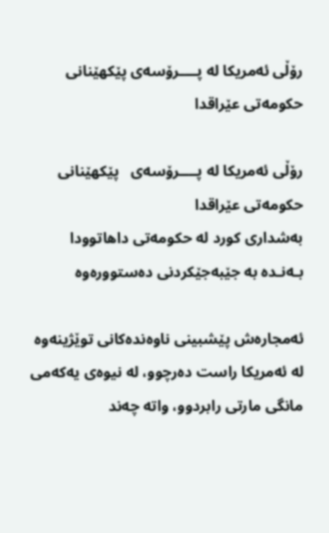رۆڵی ئەمریكا لە پــــرۆسەی پێكهێنانی حكومەتی عێراقدا

رۆڵی ئەمریكا لە پــــرۆسەی   پێكهێنانی حكومەتی عێراقدا
بەشداری كورد لە حكومەتی داهاتوودا بـەنـدە بە جێبەجێكردنی دەستوورەوە

ئەمجارەش پێشبینی ناوەندەكانی توێژینەوە لە ئەمریكا راست دەرچوو، لە نیوەی یەكەمی مانگی مارتی رابردوو، واتە چەند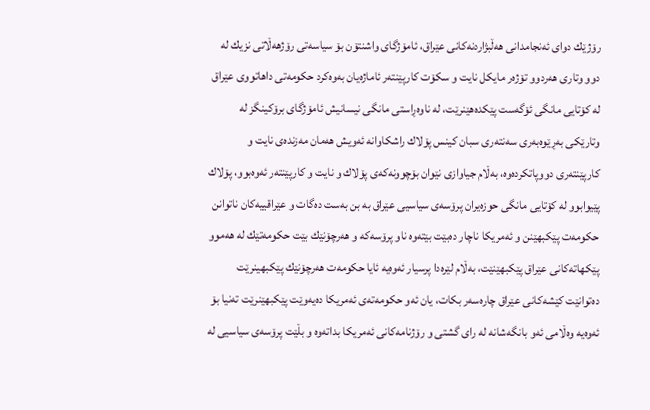رۆژێك دوای ئەنجامدانی هەڵبژاردنەكانی عێراق، ئامۆژگای واشنتۆن بۆ سیاسەتی رۆژهەڵاتی نزیك لە دوو وتاری هەردوو تۆژەر مایكل نایت و سكۆت كارپێنتەر ئاماژەیان بەوەكرد حكومەتی داهاتووی عێراق لە كۆتایی مانگی ئۆگەست پێكدەهێنرێت، لە ناوەڕاستی مانگی نیسانیش ئامۆژگای برۆكینگز لە وتارێكی بەڕێوەبەری سەنتەری سبان كینس پۆلاك راشكاوانە ئەویش هەمان مەزندەی نایت و كارپێنتەری دووپاتكردەوە، بەڵام جیاوازی نێوان بۆچوونەكەی پۆلاك و نایت و كارپێنتەر ئەوەبوو، پۆلاك پێیوابوو لە كۆتایی مانگی حوزەیران پرۆسەی سیاسیی عێراق بە بن بەست دەگات و عێراقییەكان ناتوانن حكومەت پێكبهێنن و ئەمریكا ناچار دەبێت بێتەوە ناو پرۆسەكە و هەرچۆنێك بێت حكومەتێك لە هەموو پێكهاتەكانی عێراق پێكبهێنێت، بەڵام لێرەدا پرسیار ئەوەیە ئایا حكومەت هەرچۆنێك پێكبهینرێت دەتوانێت كێشەكانی عێراق چارەسەر بكات، یان ئەو حكومەتەی ئەمریكا دەیەوێت پێكبهێنرێت تەنیا بۆ ئەوەیە وەڵامی ئەو بانگەشانە لە رای گشتی و رۆژنامەكانی ئەمریكا بداتەوە و بڵێت پرۆسەی سیاسیی لە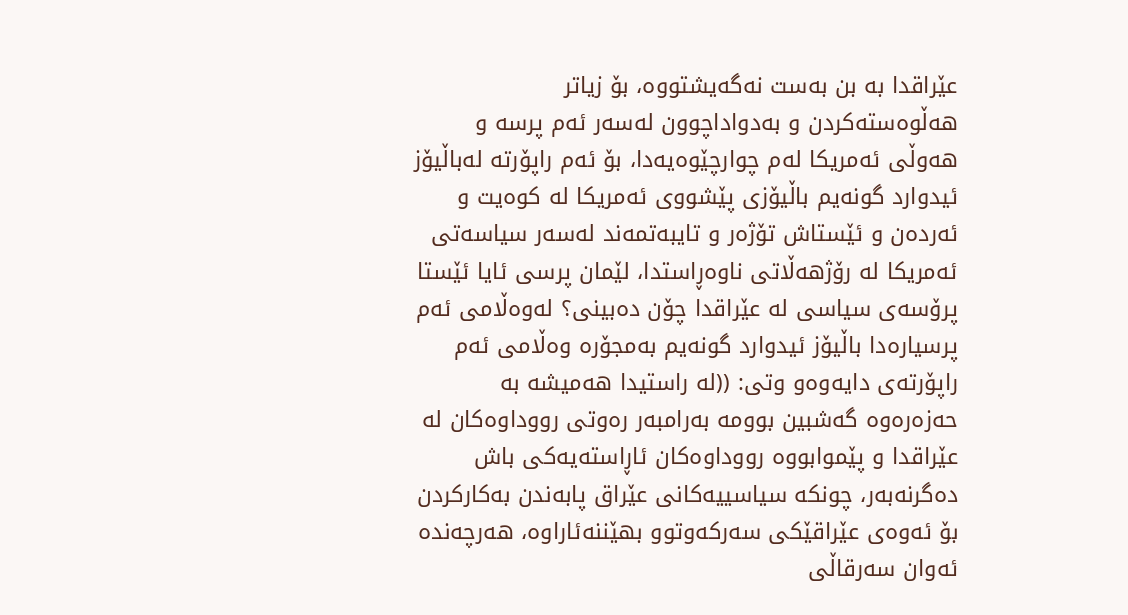عێراقدا بە بن بەست نەگەیشتووە، بۆ زیاتر هەڵوەستەكردن و بەدواداچوون لەسەر ئەم پرسە و هەوڵی ئەمریكا لەم چوارچێوەیەدا، بۆ ئەم راپۆرتە لەباڵیۆز ئیدوارد گونەیم باڵیۆزی پێشووی ئەمریكا لە كوەیت و ئەردەن و ئێستاش تۆژەر و تایبەتمەند لەسەر سیاسەتی ئەمریكا لە رۆژهەڵاتی ناوەڕاستدا، لێمان پرسی ئایا ئێستا پرۆسەی سیاسی لە عێراقدا چۆن دەبینی؟ لەوەڵامی ئەم پرسیارەدا باڵیۆز ئیدوارد گونەیم بەمجۆرە وەڵامی ئەم راپۆرتەی دایەوەو وتی: ((لە راستیدا هەمیشە بە حەزەرەوە گەشبین بوومە بەرامبەر رەوتی رووداوەكان لە عێراقدا و پێموابووە رووداوەكان ئاڕاستەیەكی باش دەگرنەبەر، چونكە سیاسییەكانی عێراق پابەندن بەكاركردن بۆ ئەوەی عێراقێكی سەركەوتوو بهێننەئاراوە، هەرچەندە ئەوان سەرقاڵی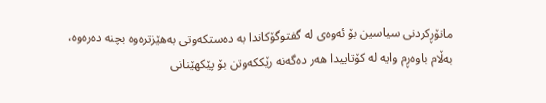مانۆڕكردنی سیاسین بۆ ئەوەی لە گفتوگۆكاندا بە دەستكەوتی بەهێزترەوە بچنە دەرەوە، بەڵام باوەڕم وایە لە كۆتاییدا هەر دەگەنە رێككەوتن بۆ پێكهێنانی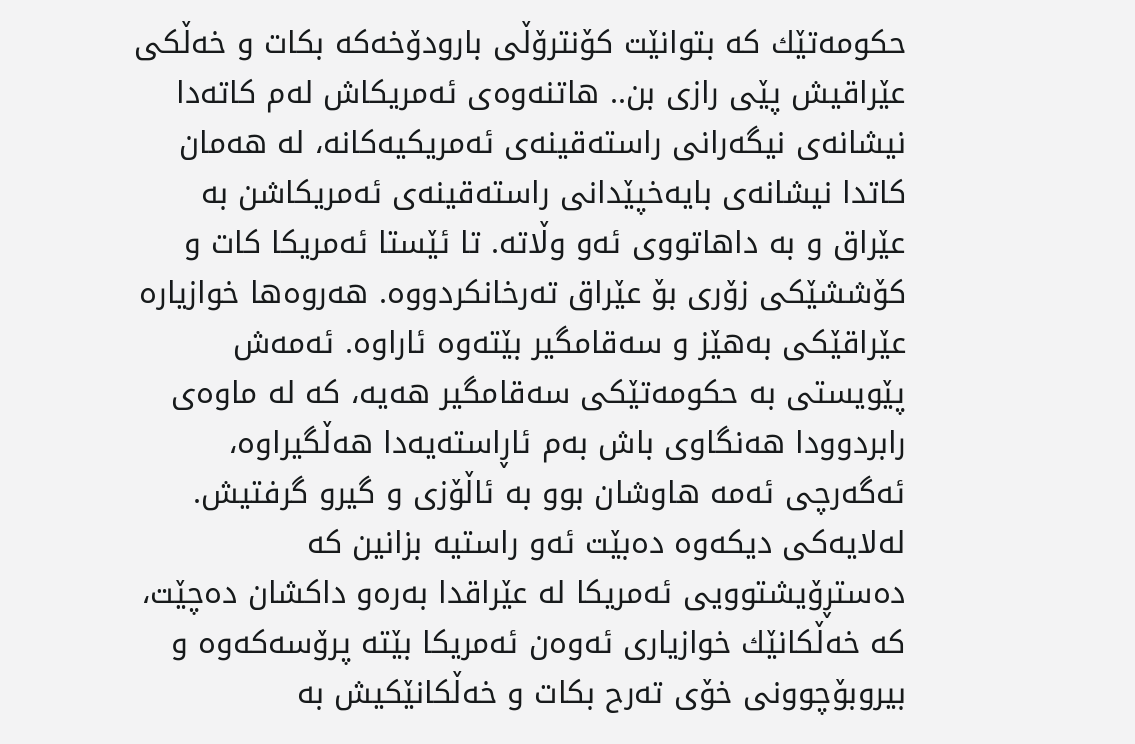حكومەتێك كە بتوانێت كۆنترۆڵی بارودۆخەكە بكات و خەڵكی عێراقیش پێی رازی بن.. هاتنەوەی ئەمریكاش لەم كاتەدا نیشانەی نیگەرانی راستەقینەی ئەمریكیەكانە، لە هەمان كاتدا نیشانەی بایەخپێدانی راستەقینەی ئەمریكاشن بە عێراق و بە داهاتووی ئەو وڵاتە. تا ئێستا ئەمریكا كات و كۆششێكی زۆری بۆ عێراق تەرخانكردووە. هەروەها خوازیارە عێراقێكی بەهێز و سەقامگیر بێتەوە ئاراوە. ئەمەش پێویستی بە حكومەتێكی سەقامگیر هەیە، كە لە ماوەی رابردوودا هەنگاوی باش بەم ئاڕاستەیەدا هەڵگیراوە، ئەگەرچی ئەمە هاوشان بوو بە ئاڵۆزی و گیرو گرفتیش. لەلایەكی دیكەوە دەبێت ئەو راستیە بزانین كە دەستڕۆیشتوویی ئەمریكا لە عێراقدا بەرەو داكشان دەچێت، كە خەڵكانێك خوازیاری ئەوەن ئەمریكا بێتە پرۆسەكەوە و بیروبۆچوونی خۆی تەرح بكات و خەڵكانێكیش بە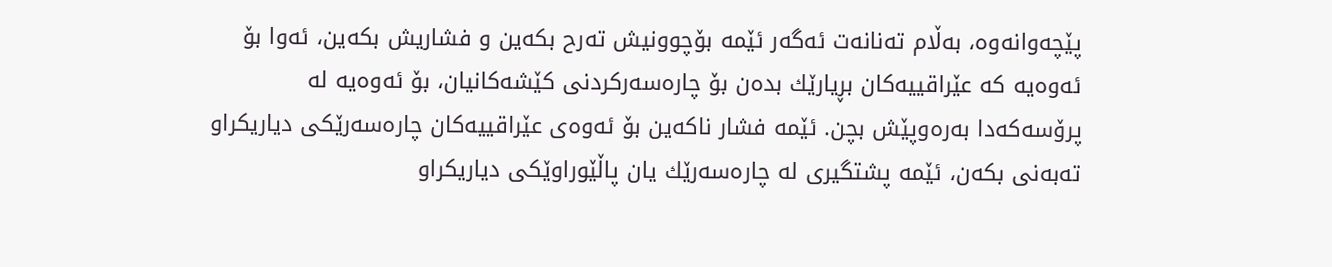پێچەوانەوە، بەڵام تەنانەت ئەگەر ئێمە بۆچوونیش تەرح بكەین و فشاریش بكەین، ئەوا بۆ ئەوەیە كە عێراقییەكان بڕیارێك بدەن بۆ چارەسەركردنی كێشەكانیان، بۆ ئەوەیە لە پرۆسەكەدا بەرەوپێش بچن. ئێمە فشار ناكەین بۆ ئەوەی عێراقییەكان چارەسەرێكی دیاریكراو تەبەنی بكەن، ئێمە پشتگیری لە چارەسەرێك یان پاڵێوراوێكی دیاریكراو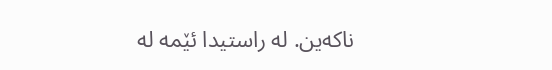ناكەین. لە راستیدا ئێمە لە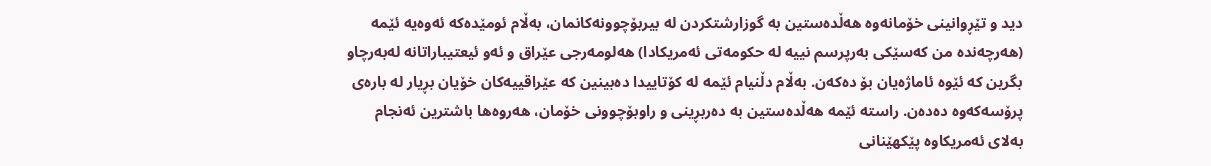دید و تێڕوانینی خۆمانەوە هەڵدەستین بە گوزارشتكردن لە بیربۆچوونەكانمان، بەڵام ئومێدەكە ئەوەیە ئێمە (هەرچەندە من كەسێكی بەرپرسم نییە لە حكومەتی ئەمریكادا) هەلومەرجی عێراق و ئەو ئیعتیباراتانە لەبەرچاو بگرین كە ئێوە ئاماژەیان بۆ دەكەن. بەڵام دڵنیام ئێمە لە كۆتاییدا دەبینین كە عێراقییەكان خۆیان بڕیار لە بارەی پرۆسەكەوە دەدەن. راستە ئێمە هەڵدەستین بە دەربڕینی و راوبۆچوونی خۆمان، هەروەها باشترین ئەنجام بەلای ئەمریكاوە پێكهێنانی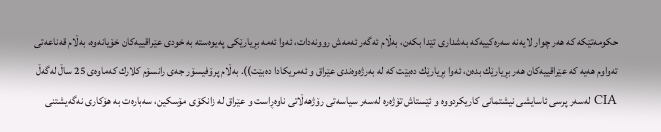حكومەتێكە كە هەر چوار لایەنە سەرەكییەكە بەشداری تێدا بكەن، بەڵام ئەگەر ئەمەش روونەدات، ئەوا ئەمە بڕیارێكی پەیوەستە بە خودی عێراقییەكان خۆیانەوە، بەڵام قەناعەتی تەواوم هەیە كە عێراقییەكان هەر بڕیارێك بدەن، ئەوا بڕیارێك دەبێت كە لە بەرژەوەندی عێراق و ئەمریكادا دەبێت)). بەڵام پرۆفیسۆر جەی رانسۆم كلارك كەماوەی 25 ساڵ لەگەڵ CIA لەسەر پرسی ئاسایشی نیشتمانی كاریكردووە و ئێستاش تۆژەرە لەسەر سیاسەتی رۆژهەڵاتی ناوەڕاست و عێراق لە زانكۆی مۆسكین، سەبارەت بە هۆكاری نەگەیشتنی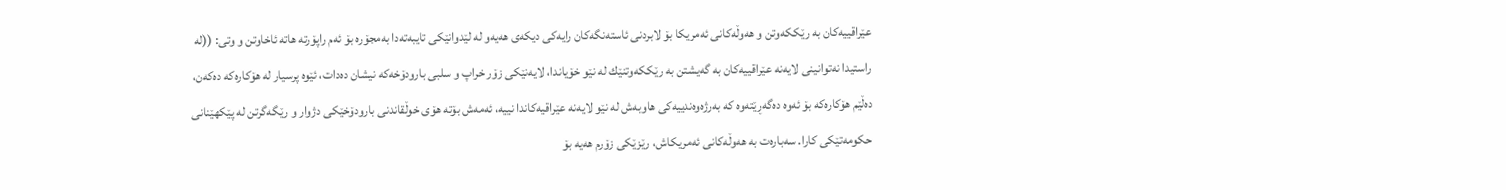عێراقییەكان بە رێككەوتن و هەوڵەكانی ئەمریكا بۆ لابردنی ئاستەنگەكان رایەكی دیكەی هەیەو لە لێدوانێكی تایبەتەدا بەمجۆرە بۆ ئەم راپۆرتە هاتە ئاخاوتن و وتی: ((لە راستیدا نەتوانینی لایەنە عێراقییەكان بە گەیشتن بە رێككەوتنێك لە نێو خۆیاندا، لایەنێكی زۆر خراپ و سلبی بارودۆخەكە نیشان دەدات، ئێوە پرسیار لە هۆكارەكە دەكەن، دەڵێم هۆكارەكە بۆ ئەوە دەگەڕێتەوە كە بەرژەوەندییەكی هاوبەش لە نێو لایەنە عێراقیەكاندا نییە، ئەمەش بۆتە هۆی خوڵقاندنی بارودۆخێكی دژوار و رێگەگرتن لە پێكهێنانی حكومەتێكی كارا. سەبارەت بە هەوڵەكانی ئەمریكاش، رێزێكی زۆرم هەیە بۆ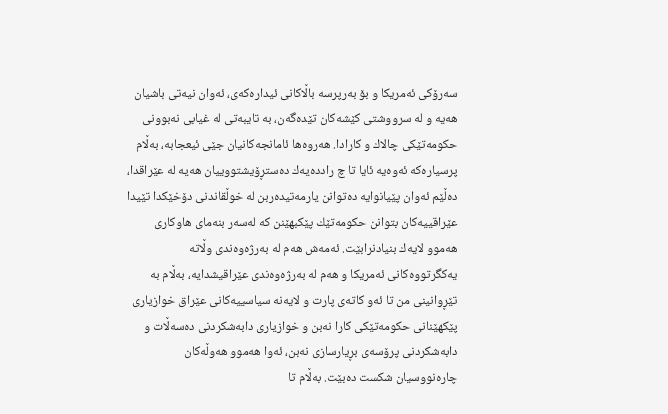سەرۆكی ئەمریكا و بۆ بەرپرسە باڵاكانی ئیدارەكەی، ئەوان نیەتی باشیان هەیە و لە سرووشتی كێشەكان تێدەگەن، بە تایبەتی لە غیابی نەبوونی حكومەتێكی چالاك و كارادا. هەروەها ئامانجەكانیان جێی ئیعجابە، بەڵام پرسیارەكە ئەوەیە ئایا تا چ راددەیەك دەستڕۆیشتووییان هەیە لە عێراقدا، دەڵێم ئەوان پێیانوایە دەتوانن یارمەتیدەربن لە خوڵقاندنی دۆخێكدا تێیدا عێراقییەكان بتوانن حكومەتێك پێكبهێنن كە لەسەر بنەمای هاوكاری هەموو لایەك بنیادنرابێت. ئەمەش هەم لە بەرژەوەندی وڵاتە یەكگرتووەكانی ئەمریكا و هەم لە بەرژەوەندی عێراقیشدایە، بەڵام بە تێڕوانینی من تا ئەو كاتەی پارت و لایەنە سیاسییەكانی عێراق خوازیاری پێكهێنانی حكومەتێكی كارا نەبن و خوازیاری دابەشكردنی دەسەڵات و دابەشكردنی پرۆسەی بڕیارسازی نەبن، ئەوا هەموو هەوڵەكان چارەنووسیان شكست دەبێت. بەڵام تا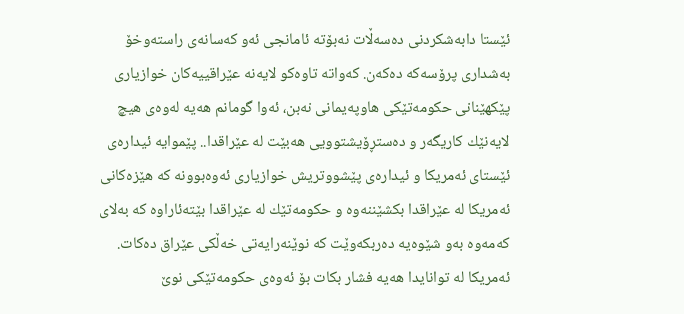ئێستا دابەشكردنی دەسەڵات نەبۆتە ئامانجی ئەو كەسانەی راستەوخۆ بەشداری پرۆسەكە دەكەن. كەواتە تاوەكو لایەنە عێراقییەكان خوازیاری پێكهێنانی حكومەتێكی هاوپەیمانی نەبن، ئەوا گومانم هەیە لەوەی هیچ لایەنێك كاریگەر و دەستڕۆیشتوویی هەبێت لە عێراقدا.. پێموایە ئیدارەی ئێستای ئەمریكا و ئیدارەی پێشووتریش خوازیاری ئەوەبوونە كە هێزەكانی ئەمریكا لە عێراقدا بكشێننەوە و حكومەتێك لە عێراقدا بێتەئاراوە كە بەلای كەمەوە بەو شێوەیە دەربكەوێت كە نوێنەرایەتی خەڵكی عێراق دەكات. ئەمریكا لە توانایدا هەیە فشار بكات بۆ ئەوەی حكومەتێكی نوێ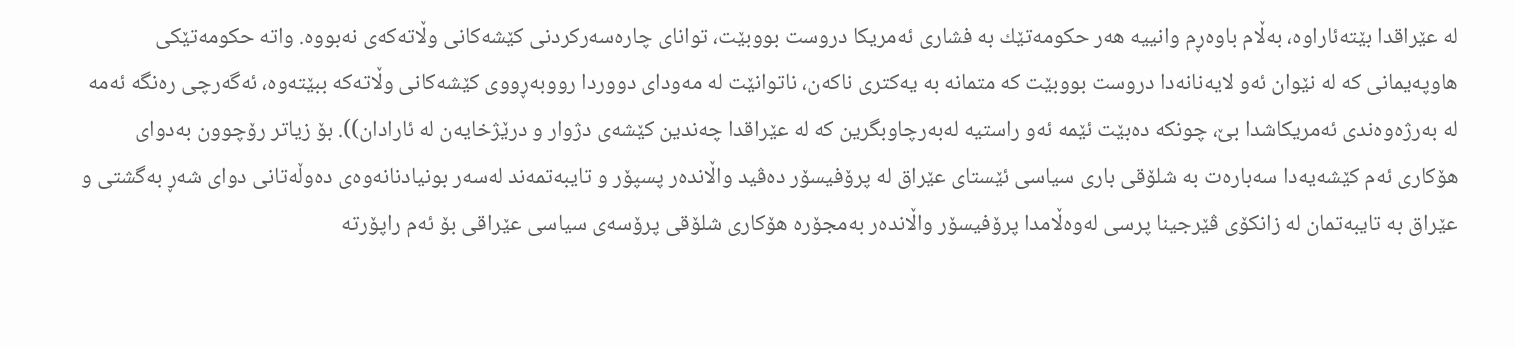لە عێراقدا بێتەئاراوە، بەڵام باوەڕم وانییە هەر حكومەتێك بە فشاری ئەمریكا دروست بووبێت، توانای چارەسەركردنی كێشەكانی وڵاتەكەی نەبووە. واتە حكومەتێكی هاوپەیمانی كە لە نێوان ئەو لایەنانەدا دروست بووبێت كە متمانە بە یەكتری ناكەن، ناتوانێت لە مەودای دووردا رووبەڕووی كێشەكانی وڵاتەكە ببێتەوە، ئەگەرچی رەنگە ئەمە لە بەرژەوەندی ئەمریكاشدا بێ، چونكە دەبێت ئێمە ئەو راستیە لەبەرچاوبگرین كە لە عێراقدا چەندین كێشەی دژوار و درێژخایەن لە ئارادان)). بۆ زیاتر رۆچوون بەدوای هۆكاری ئەم كێشەیەدا سەبارەت بە شلۆقی باری سیاسی ئێستای عێراق لە پرۆفیسۆر دەڤید واڵاندەر پسپۆر و تایبەتمەند لەسەر بونیادنانەوەی دەوڵەتانی دوای شەڕ بەگشتی و عێراق بە تایبەتمان لە زانكۆی ڤێرجینا پرسی لەوەڵامدا پرۆفیسۆر واڵاندەر بەمجۆرە هۆكاری شلۆقی پرۆسەی سیاسی عێراقی بۆ ئەم راپۆرتە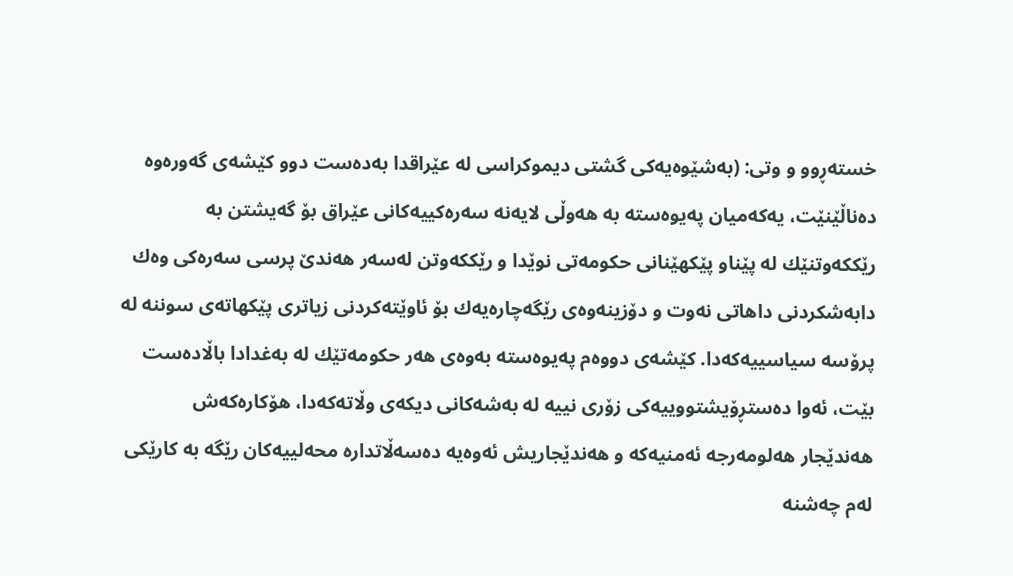خستەڕوو و وتی: (بەشێوەیەكی گشتی دیموكراسی لە عێراقدا بەدەست دوو كێشەی گەورەوە دەناڵێنێت، یەكەمیان پەیوەستە بە هەوڵی لایەنە سەرەكییەكانی عێراق بۆ گەیشتن بە رێككەوتنێك لە پێناو پێكهێنانی حكومەتی نوێدا و رێككەوتن لەسەر هەندێ پرسی سەرەكی وەك دابەشكردنی داهاتی نەوت و دۆزینەوەی رێگەچارەیەك بۆ ئاوێتەكردنی زیاتری پێكهاتەی سوننە لە پرۆسە سیاسییەكەدا. كێشەی دووەم پەیوەستە بەوەی هەر حكومەتێك لە بەغدادا باڵادەست بێت، ئەوا دەستڕۆیشتووییەكی زۆری نییە لە بەشەكانی دیكەی وڵاتەكەدا، هۆكارەكەش هەندێجار هەلومەرجە ئەمنیەكە و هەندێجاریش ئەوەیە دەسەڵاتدارە محەلییەكان رێگە بە كارێكی لەم چەشنە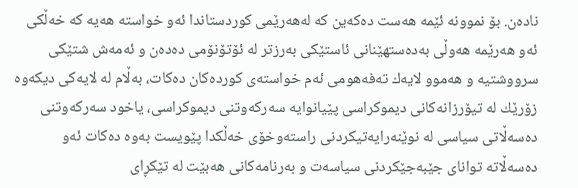نادەن. بۆ نموونە ئێمە هەست دەكەین كە لەهەرێمی كوردستاندا ئەو خواستە هەیە كە خەڵكی ئەو هەرێمە هەوڵی بەدەستهێنانی ئاستێكی بەرزتر لە ئۆتۆنۆمی دەدەن و ئەمەش شتێكی سرووشتیە و هەموو لایەك تەفەهومی ئەم خواستەی كوردەكان دەكات، بەڵام لە لایەكی دیكەوە زۆرێك لە تیۆرزانەكانی دیموكراسی پێیانوایە سەركەوتنی دیموكراسی، یاخود سەركەوتنی دەسەڵاتی سیاسی لە نوێنەرایەتیكردنی راستەوخۆی خەڵكدا پێویست بەوە دەكات ئەو دەسەڵاتە توانای جێبەجێكردنی سیاسەت و بەرنامەكانی هەبێت لە تێكڕای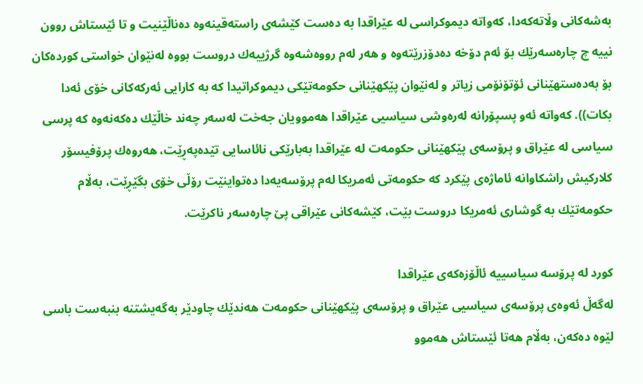بەشەكانی وڵاتەكەدا، كەواتە دیموكراسی لە عێراقدا بە دەست كێشەی راستەقینەوە دەناڵێنیت و تا ئێستاش روون نییە چ چارەسەرێك بۆ ئەم دۆخە دەدۆزرێتەوە و هەر لەم رووەشەوە گرژییەك دروست بووە لەنێوان خواستی كوردەكان بۆ بەدەستهێنانی ئۆتۆنۆمی زیاتر و لەنێوان پێكهێنانی حكومەتێكی دیموكراتیدا كە بە كارایی ئەركەكانی خۆی ئەدا بكات)). كەواتە ئەو پسپۆرانە لەرەوشی سیاسیی عێراقدا هەموویان جەخت لەسەر چەند خاڵێك دەكەنەوە كە پرسی سیاسی لە عێراق و پرۆسەی پێكهێنانی حكومەت لە عێراقدا بەبارێكی نائاسایی تێدەپەڕێت، هەروەك پرۆفیسۆر كلاركیش راشكاوانە ئاماژەی پێكرد كە حكومەتی ئەمریكا لەم پرۆسەیەدا دەتواینێت رۆڵی خۆی بگێڕێت، بەڵام حكومەتێك بە گوشاری ئەمریكا دروست بێت، كێشەكانی عێراقی پێ چارەسەر ناكرێت.

كورد لە پرۆسە سیاسییە ئاڵۆزەكەی عێراقدا
لەگەڵ ئەوەی پرۆسەی سیاسیی عێراق و پرۆسەی پێكهێنانی حكومەت هەندێك چاودێر بەگەیشتنە بنبەست باسی لێوە دەكەن، بەڵام هەتا ئێستاش هەموو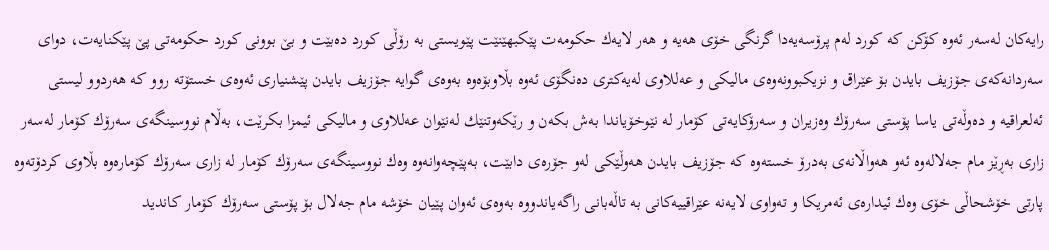رایەكان لەسەر ئەوە كۆكن كە كورد لەم پرۆسەیەدا گرنگی خۆی هەیە و هەر لایەك حكومەت پێكبهێنێت پێویستی بە رۆڵی كورد دەبێت و بێ بوونی كورد حكومەتی پێ پێكنایەت، دوای سەردانەكەی جۆزیف بایدن بۆ عێراق و نزیكبوونەوەی مالیكی و عەللاوی لەیەكتری دەنگۆی ئەوە بڵاوبۆەوە بەوەی گوایە جۆزیف بایدن پێشنیاری ئەوەی خستۆتە روو كە هەردوو لیستی ئەلعراقیە و دەوڵەتی یاسا پۆستی سەرۆك وەزیران و سەرۆكایەتی كۆمار لە نێوخۆیاندا بەش بكەن و رێكەوتنێك لەنێوان عەللاوی و مالیكی ئیمزا بكرێت، بەڵام نووسینگەی سەرۆك كۆمار لەسەر زاری بەڕێز مام جەلالەوە ئەو هەواڵانەی بەدرۆ خستەوە كە جۆزیف بایدن هەوڵێكی لەو جۆرەی دابێت، بەپێچەوانەوە وەك نووسینگەی سەرۆك كۆمار لە زاری سەرۆك كۆمارەوە بڵاوی كردۆتەوە پارتی خۆشحاڵی خۆی وەك ئیدارەی ئەمریكا و تەواوی لایەنە عێراقییەكانی بە تاڵەبانی راگەیاندووە بەوەی ئەوان پێیان خۆشە مام جەلال بۆ پۆستی سەرۆك كۆمار كاندید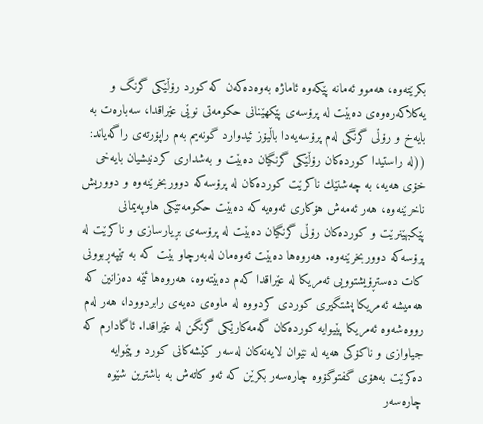بكرێتەوە، هەموو ئەمانە پێكەوە ئاماژە بەوەدەكەن كە كورد رۆڵێكی گرنگ و یەكلاكەرەوەی دەبێت لە پرۆسەی پێكهێنانی حكومەتی نوێی عێراقدا، سەبارەت بە بایەخ و رۆڵی گرنگی لەم پرۆسەیەدا باڵیۆز ئیدوارد گونەیم بەم راپۆرتەی راگەیاند: ((لە راستیدا كوردەكان رۆڵێكی گرنگیان دەبێت و بەشداری كردنیشیان بایەخی خۆی هەیە، بە چەشنێك ناكرێت كوردەكان لە پرۆسەكە دووربخرێنەوە و دووریش ناخرێنەوە، هەر ئەمەش هۆكاری ئەوەیە كە دەبێت حكومەتێكی هاوپەیمانی پێكبهێنرێت و كوردەكان رۆڵی گرنگیان دەبێت لە پرۆسەی بڕیارسازی و ناكرێت لە پرۆسەكە دووربخرێنەوە. هەروەها دەبێت ئەوەمان لەبەرچاو بێت كە بە تێپەڕبوونی كات دەستڕۆیشتوویی ئەمریكا لە عێراقدا كەم دەبێتەوە، هەروەها ئێمە دەزانین كە هەمیشە ئەمریكا پشتگیری كوردی كردووە لە ماوەی دەیەی رابردوودا، هەر لەم رووەشەوە ئەمریكا پێیوایە كوردەكان گەمەكارێكی گرنگن لە عێراقدا. ئاگادارم كە جیاوازی و ناكۆكی هەیە لە نێوان لایەنەكان لەسەر كێشەكانی كورد و پێموایە دەكرێت بەهۆی گفتوگۆوە چارەسەر بكرێن كە ئەو كاتەش بە باشترین شێوە چارەسەر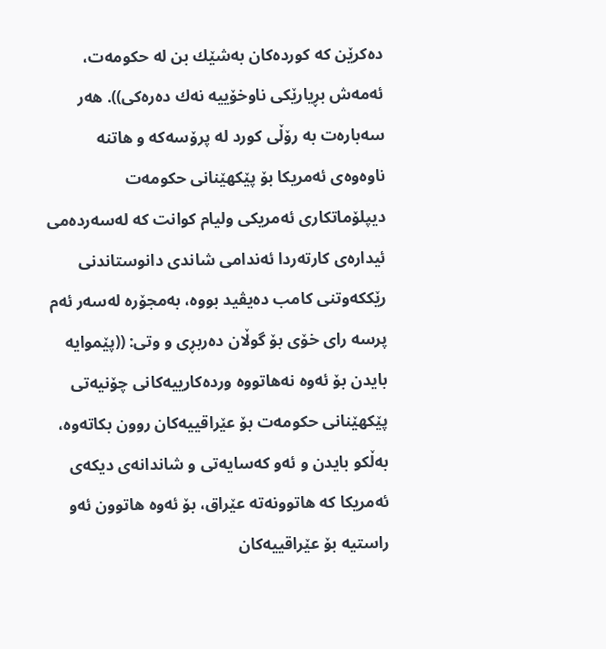دەكرێن كە كوردەكان بەشێك بن لە حكومەت، ئەمەش بڕیارێكی ناوخۆییە نەك دەرەكی)). هەر سەبارەت بە رۆڵی كورد لە پرۆسەكە و هاتنە ناوەوەی ئەمریكا بۆ پێكهێنانی حكومەت دیپلۆماتكاری ئەمریكی ولیام كوانت كە لەسەردەمی ئیدارەی كارتەردا ئەندامی شاندی دانوستاندنی رێككەوتنی كامب دەیڤید بووە، بەمجۆرە لەسەر ئەم پرسە رای خۆی بۆ گوڵان دەربڕی و وتی: ((پێموایە بایدن بۆ ئەوە نەهاتووە وردەكارییەكانی چۆنیەتی پێكهێنانی حكومەت بۆ عێراقییەكان روون بكاتەوە، بەڵكو بایدن و ئەو كەسایەتی و شاندانەی دیكەی ئەمریكا كە هاتوونەتە عێراق، بۆ ئەوە هاتوون ئەو راستیە بۆ عێراقییەكان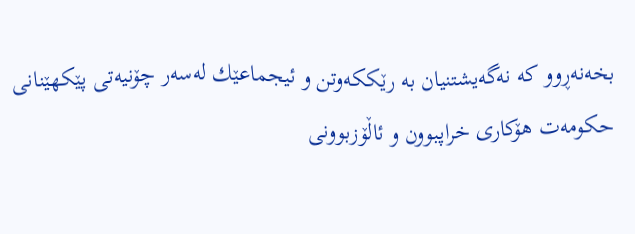بخەنەڕوو كە نەگەیشتنیان بە رێككەوتن و ئیجماعێك لەسەر چۆنیەتی پێكهێنانی حكومەت هۆكاری خراپبوون و ئاڵۆزبوونی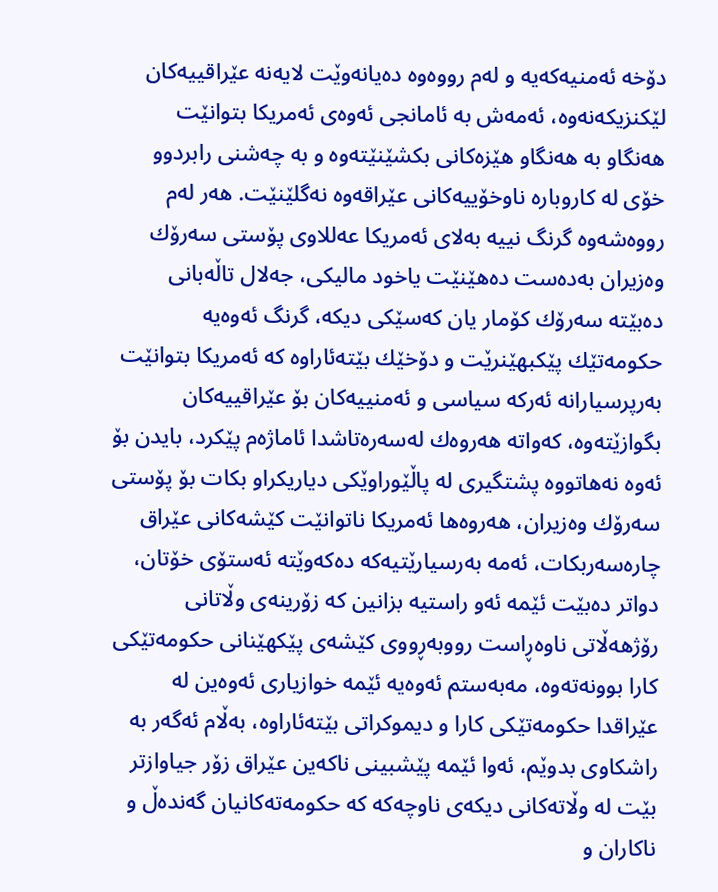دۆخە ئەمنیەكەیە و لەم رووەوە دەیانەوێت لایەنە عێراقییەكان لێكنزیكەنەوە، ئەمەش بە ئامانجی ئەوەی ئەمریكا بتوانێت هەنگاو بە هەنگاو هێزەكانی بكشێنێتەوە و بە چەشنی رابردوو خۆی لە كاروبارە ناوخۆییەكانی عێراقەوە نەگلێنێت. هەر لەم رووەشەوە گرنگ نییە بەلای ئەمریكا عەللاوی پۆستی سەرۆك وەزیران بەدەست دەهێنێت یاخود مالیكی، جەلال تاڵەبانی دەبێتە سەرۆك كۆمار یان كەسێكی دیكە، گرنگ ئەوەیە حكومەتێك پێكبهێنرێت و دۆخێك بێتەئاراوە كە ئەمریكا بتوانێت بەرپرسیارانە ئەركە سیاسی و ئەمنییەكان بۆ عێراقییەكان بگوازێتەوە، كەواتە هەروەك لەسەرەتاشدا ئاماژەم پێكرد، بایدن بۆ ئەوە نەهاتووە پشتگیری لە پاڵێوراوێكی دیاریكراو بكات بۆ پۆستی سەرۆك وەزیران، هەروەها ئەمریكا ناتوانێت كێشەكانی عێراق چارەسەربكات، ئەمە بەرسیارێتیەكە دەكەوێتە ئەستۆی خۆتان، دواتر دەبێت ئێمە ئەو راستیە بزانین كە زۆرینەی وڵاتانی رۆژهەڵاتی ناوەڕاست رووبەڕووی كێشەی پێكهێنانی حكومەتێكی كارا بوونەتەوە، مەبەستم ئەوەیە ئێمە خوازیاری ئەوەین لە عێراقدا حكومەتێكی كارا و دیموكراتی بێتەئاراوە، بەڵام ئەگەر بە راشكاوی بدوێم، ئەوا ئێمە پێشبینی ناكەین عێراق زۆر جیاوازتر بێت لە وڵاتەكانی دیكەی ناوچەكە كە حكومەتەكانیان گەندەڵ و ناكاران و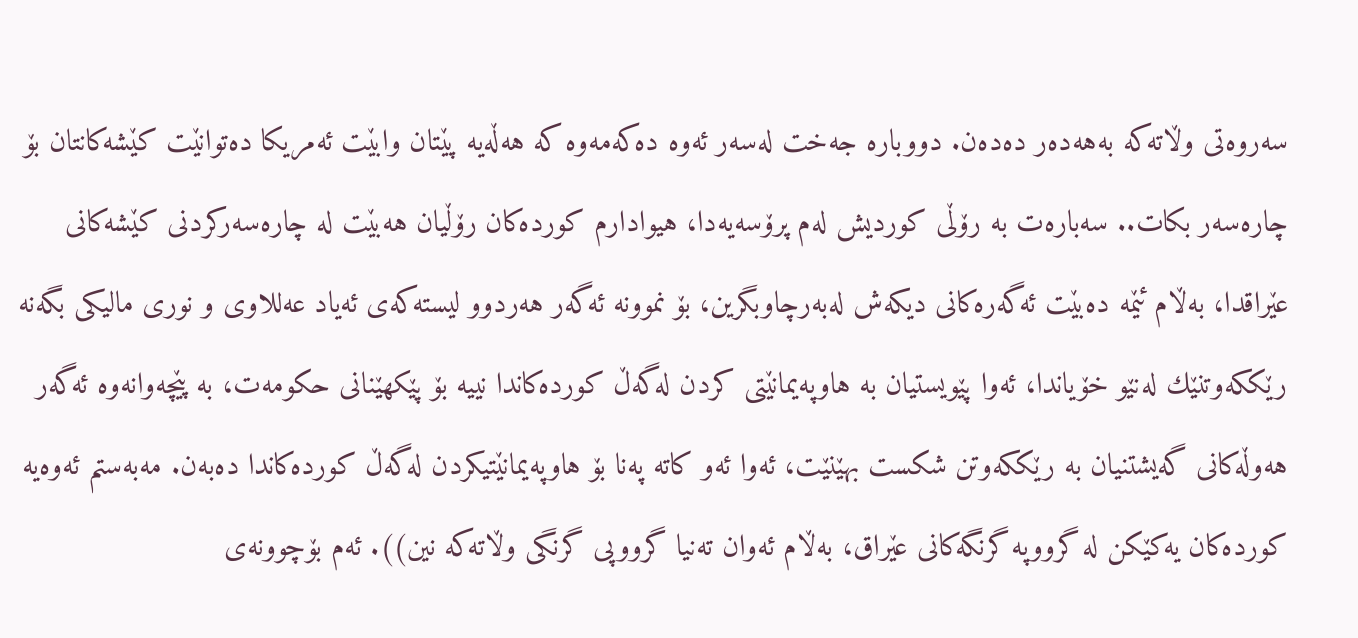سەروەتی وڵاتەكە بەهەدەر دەدەن. دووبارە جەخت لەسەر ئەوە دەكەمەوە كە هەڵەیە پێتان وابێت ئەمریكا دەتوانێت كێشەكانتان بۆ چارەسەر بكات.. سەبارەت بە رۆڵی كوردیش لەم پرۆسەیەدا، هیوادارم كوردەكان رۆڵیان هەبێت لە چارەسەركردنی كێشەكانی عێراقدا، بەڵام ئێمە دەبێت ئەگەرەكانی دیكەش لەبەرچاوبگرین، بۆ نموونە ئەگەر هەردوو لیستەكەی ئەیاد عەللاوی و نوری مالیكی بگەنە رێككەوتنێك لەنێو خۆیاندا، ئەوا پێویستیان بە هاوپەیمانێتی كردن لەگەڵ كوردەكاندا نییە بۆ پێكهێنانی حكومەت، بە پێچەوانەوە ئەگەر هەوڵەكانی گەیشتنیان بە رێككەوتن شكست بهێنێت، ئەوا ئەو كاتە پەنا بۆ هاوپەیمانێتیكردن لەگەڵ كوردەكاندا دەبەن. مەبەستم ئەوەیە كوردەكان یەكێكن لە گرووپە گرنگەكانی عێراق، بەڵام ئەوان تەنیا گرووپی گرنگی وڵاتەكە نین)). ئەم بۆچوونەی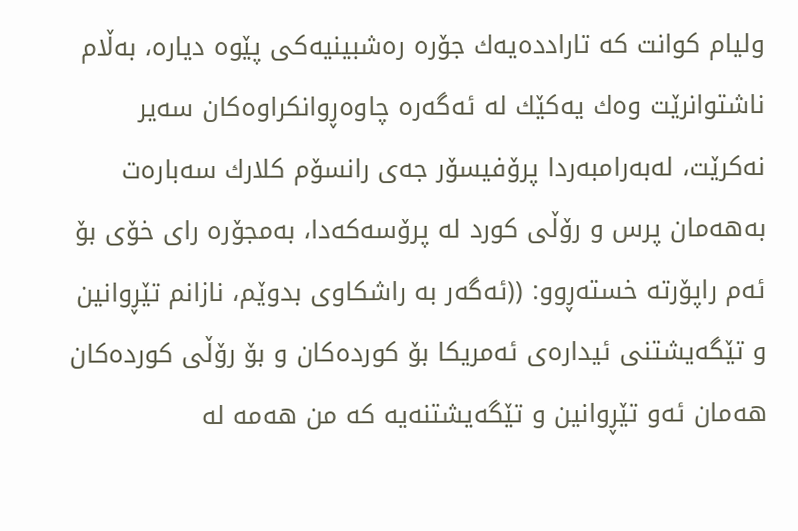ولیام كوانت كە تاراددەیەك جۆرە رەشبینیەكی پێوە دیارە، بەڵام ناشتوانرێت وەك یەكێك لە ئەگەرە چاوەڕوانكراوەكان سەیر نەكرێت، لەبەرامبەردا پرۆفیسۆر جەی رانسۆم كلارك سەبارەت بەهەمان پرس و رۆڵی كورد لە پرۆسەكەدا، بەمجۆرە رای خۆی بۆ ئەم راپۆرتە خستەڕوو: ((ئەگەر بە راشكاوی بدوێم، نازانم تێڕوانین و تێگەیشتنی ئیدارەی ئەمریكا بۆ كوردەكان و بۆ رۆڵی كوردەكان هەمان ئەو تێڕوانین و تێگەیشتنەیە كە من هەمە لە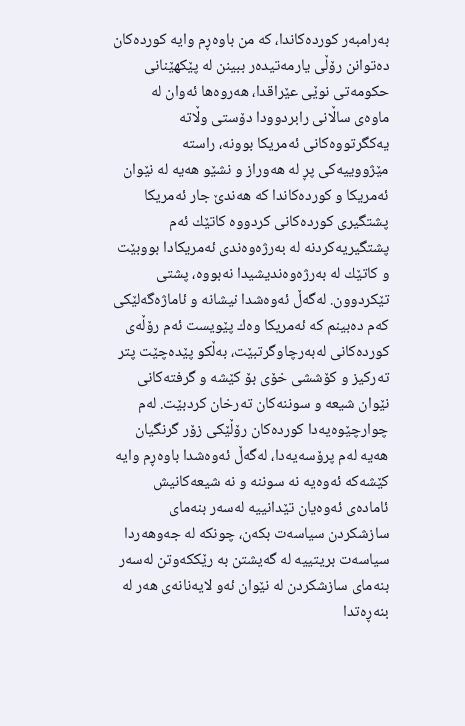بەرامبەر كوردەكاندا، كە من باوەڕم وایە كوردەكان دەتوانن رۆڵی یارمەتیدەر ببینن لە پێكهێنانی حكومەتی نوێی عێراقدا، هەروەها ئەوان لە ماوەی ساڵانی رابردوودا دۆستی وڵاتە یەكگرتووەكانی ئەمریكا بوونە، راستە مێژووییەكی پڕ لە هەوراز و نشێو هەیە لە نێوان ئەمریكا و كوردەكاندا كە هەندێ جار ئەمریكا پشتگیری كوردەكانی كردووە كاتێك ئەم پشتگیریەكردنە لە بەرژەوەندی ئەمریكادا بووبێت و كاتێك لە بەرژەوەندیشیدا نەبووە، پشتی تێكردوون. لەگەڵ ئەوەشدا نیشانە و ئاماژەگەلێكی كەم دەبینم كە ئەمریكا وەك پێویست ئەم رۆڵەی كوردەكانی لەبەرچاوگرتبێت، بەڵكو پێدەچێت پتر تەركیز و كۆششی خۆی بۆ كێشە و گرفتەكانی نێوان شیعە و سوننەكان تەرخان كردبێت. لەم چوارچێوەیەدا كوردەكان رۆڵێكی زۆر گرنگیان هەیە لەم پرۆسەیەدا، لەگەڵ ئەوەشدا باوەڕم وایە كێشەكە ئەوەیە نە سوننە و نە شیعەكانیش ئامادەی ئەوەیان تێدانییە لەسەر بنەمای سازشكردن سیاسەت بكەن، چونكە لە جەوهەردا سیاسەت بریتییە لە گەیشتن بە رێككەوتن لەسەر بنەمای سازشكردن لە نێوان ئەو لایەنانەی هەر لە بنەڕەتدا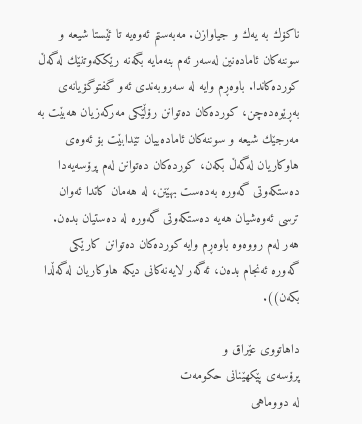ناكۆك بە یەك و جیاوازن. مەبەستم ئەوەیە تا ئێستا شیعە و سوننەكان ئامادەنین لەسەر ئەم بنەمایە بگەنە رێككەوتنێك لەگەڵ كوردەكاندا. باوەڕم وایە لە سەروبەندی ئەو گفتوگۆیانەی بەڕێوەدەچن، كوردەكان دەتوانن رۆڵێكی مەركەزیان هەبێت بە مەرجێك شیعە و سوننەكان ئامادەییان تێدابێت بۆ ئەوەی هاوكاریان لەگەڵ بكەن، كوردەكان دەتوانن لەم پرۆسەیەدا دەستكەوتی گەورە بەدەست بهێنن، لە هەمان كاتدا ئەوان ترسی ئەوەشیان هەیە دەستكەوتی گەورە لە دەستیان بدەن. هەر لەم رووەوە باوەڕم وایە كوردەكان دەتوانن كارێكی گەورە ئەنجام بدەن، ئەگەر لایەنەكانی دیكە هاوكاریان لەگەڵدا بكەن)).

داهاتووی عێراق و
پرۆسەی پێكهێنانی حكومەت
لە دووماهی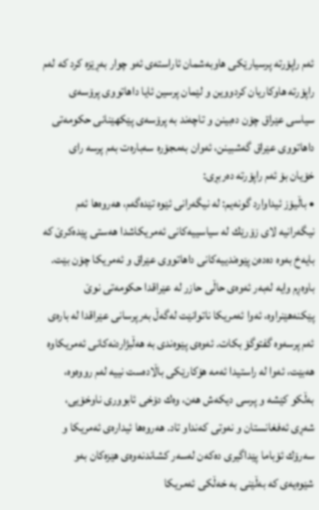ئەم راپۆرتە پرسیارێكی هاوبەشمان ئاراستەی ئەو چوار بەڕێزە كرد كە لەم راپۆرتە هاوكاریان كردووین و لێمان پرسین ئایا داهاتووی پرۆسەی سیاسی عێراق چۆن دەبینن و تاچەند بە پرۆسەی پێكهێنانی حكومەتی داهاتووی عێراق گەشبینن، ئەوان بەمجۆرە سەبارەت بەم پرسە رای خۆیان بۆ ئەم راپۆرتە دەربڕی:
• باڵیۆز ئیداوارد گونەیم: لە نیگەرانی ئێوە تێدەگەم، هەروەها ئەم نیگەرانیە لای زۆرێك لە سیاسییەكانی ئەمریكاشدا هەستی پێدەكرێ كە بایەخ بەوە دەدەن پێوەندییەكانی داهاتووی عێراق و ئەمریكا چۆن بێت. باوەڕم وایە لەبەر ئەوەی حاڵی حازر لە عێراقدا حكومەتی نوێ پێكنەهێنراوە، ئەوا ئەمریكا ناتوانێت لەگەڵ بەرپرسانی عێراقدا لە بارەی ئەم پرسەوە گفتوگۆ بكات. ئەوەی پێوەندی بە هەڵبژاردنەكانی ئەمریكاوە هەبێت، ئەوا لە راستیدا ئەمە هۆكارێكی باڵادەست نییە لەم رووەوە، بەڵكو كێشە و پرسی دیكەش هەن، وەك دۆخی ئابووری ناوخۆیی، شەڕی ئەفغانستان و نەوتی كەنداو تاد. هەروەها ئیدارەی ئەمریكا و سەرۆك ئۆباما پێداگیری دەكەن لەسەر كشاندنەوەی هێزەكان بەو شێوەیەی كە بەڵێنی بە خەڵكی ئەمریكا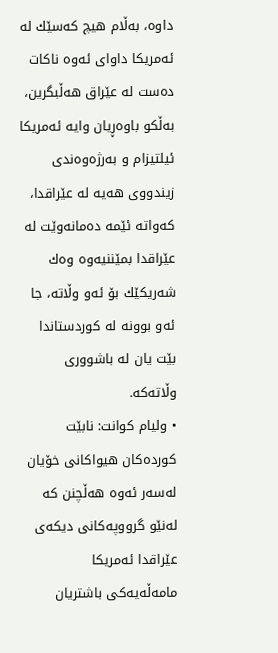داوە، بەڵام هیچ كەسێك لە ئەمریكا داوای ئەوە ناكات دەست لە عێراق هەڵبگرین، بەڵكو باوەڕیان وایە ئەمریكا ئیلتیزام و بەرژەوەندی زیندووی هەیە لە عێراقدا، كەواتە ئێمە دەمانەوێت لە عێراقدا بمێننیەوە وەك شەریكێك بۆ ئەو وڵاتە، جا ئەو بوونە لە كوردستاندا بێت یان لە باشووری وڵاتەكە.
• ولیام كوانت: نابێت كوردەكان هیواكانی خۆیان لەسەر ئەوە هەڵچنن كە لەنێو گرووپەكانی دیكەی عێراقدا ئەمریكا مامەڵەیەكی باشتریان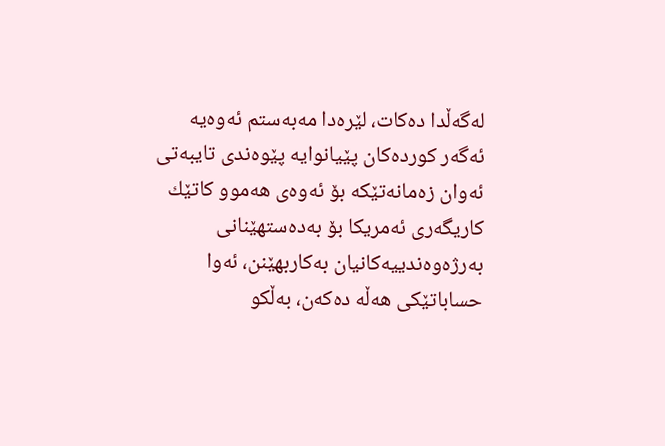لەگەڵدا دەكات، لێرەدا مەبەستم ئەوەیە ئەگەر كوردەكان پێیانوایە پێوەندی تایبەتی ئەوان زەمانەتێكە بۆ ئەوەی هەموو كاتێك كاریگەری ئەمریكا بۆ بەدەستهێنانی بەرژەوەندییەكانیان بەكاربهێنن، ئەوا حساباتێكی هەڵە دەكەن، بەڵكو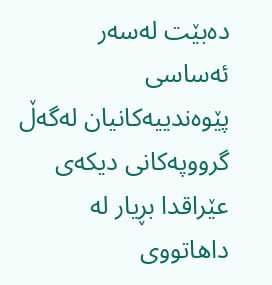دەبێت لەسەر ئەساسی پێوەندییەكانیان لەگەڵ گرووپەكانی دیكەی عێراقدا بڕیار لە داهاتووی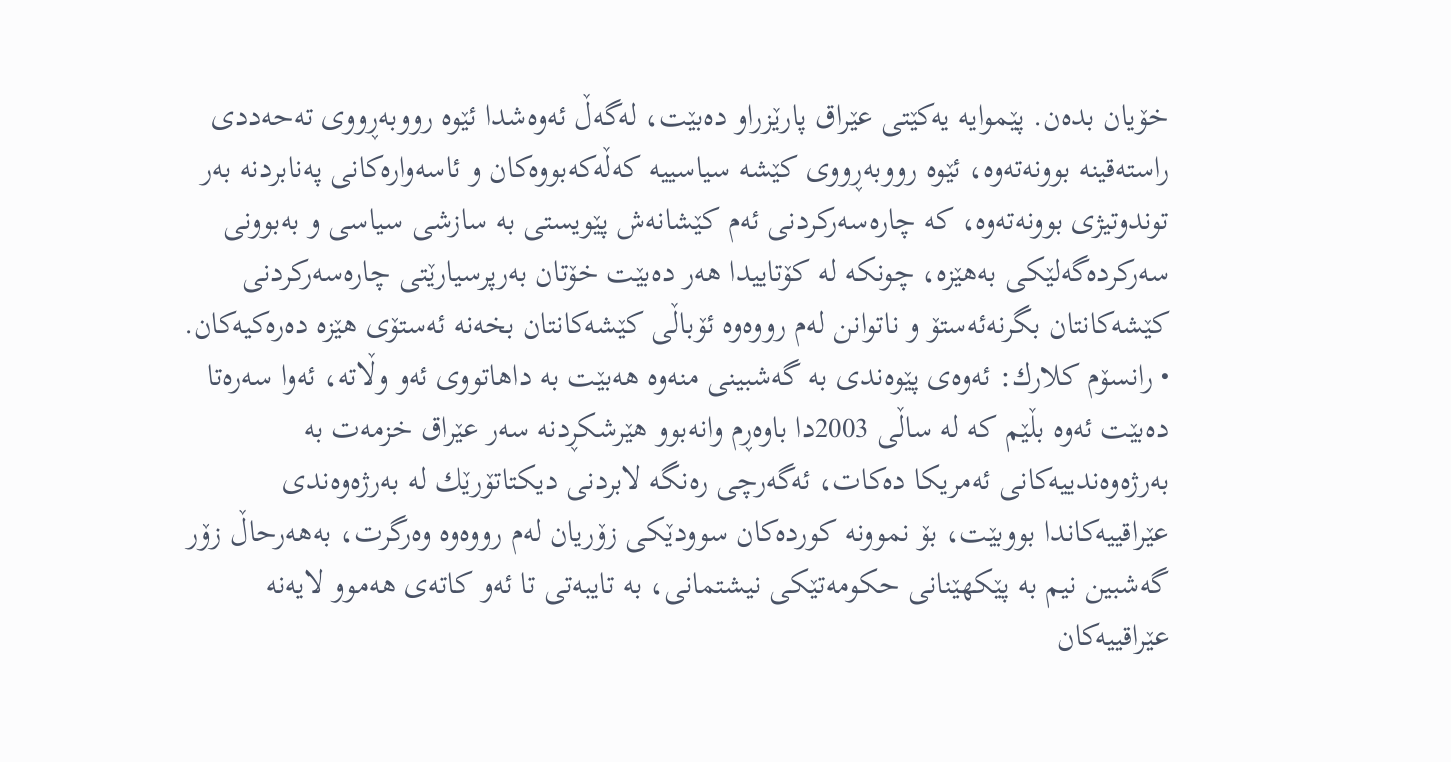خۆیان بدەن. پێموایە یەكێتی عێراق پارێزراو دەبێت، لەگەڵ ئەوەشدا ئێوە رووبەڕووی تەحەددی راستەقینە بوونەتەوە، ئێوە رووبەڕووی كێشە سیاسییە كەڵەكەبووەكان و ئاسەوارەكانی پەنابردنە بەر توندوتیژی بوونەتەوە، كە چارەسەركردنی ئەم كێشانەش پێویستی بە سازشی سیاسی و بەبوونی سەركردەگەلێكی بەهێزە، چونكە لە كۆتاییدا هەر دەبێت خۆتان بەرپرسیارێتی چارەسەركردنی كێشەكانتان بگرنەئەستۆ و ناتوانن لەم رووەوە ئۆباڵی كێشەكانتان بخەنە ئەستۆی هێزە دەرەكیەكان.
• رانسۆم كلارك: ئەوەی پێوەندی بە گەشبینی منەوە هەبێت بە داهاتووی ئەو وڵاتە، ئەوا سەرەتا دەبێت ئەوە بڵێم كە لە ساڵی 2003دا باوەڕم وانەبوو هێرشكڕدنە سەر عێراق خزمەت بە بەرژەوەندییەكانی ئەمریكا دەكات، ئەگەرچی رەنگە لابردنی دیكتاتۆرێك لە بەرژەوەندی عێراقییەكاندا بووبێت، بۆ نموونە كوردەكان سوودێكی زۆریان لەم رووەوە وەرگرت، بەهەرحاڵ زۆر گەشبین نیم بە پێكهێنانی حكومەتێكی نیشتمانی، بە تایبەتی تا ئەو كاتەی هەموو لایەنە عێراقییەكان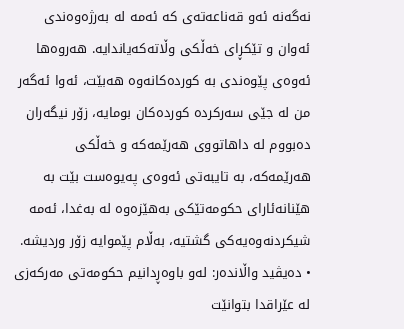نەگەنە ئەو قەناعەتەی كە ئەمە لە بەرژەوەندی ئەوان و تێكڕای خەڵكی وڵاتەكەیاندایە. هەروەها ئەوەی پێوەندی بە كوردەكانەوە هەبێت، ئەوا ئەگەر من لە جێی سەركردە كوردەكان بومایە، زۆر نیگەران دەبووم لە داهاتووی هەرێمەكە و خەڵكی هەرێمەكە، بە تایبەتی ئەوەی پەیوەست بێت بە هێنانەئارای حكومەتێكی بەهێزەوە لە بەغدا، ئەمە شیكردنەوەیەكی گشتیە، بەڵام پێموایە زۆر وردیشە.
• دەیڤید واڵاندەر: لەو باوەڕدانیم حكومەتی مەركەزی لە عێراقدا بتوانێت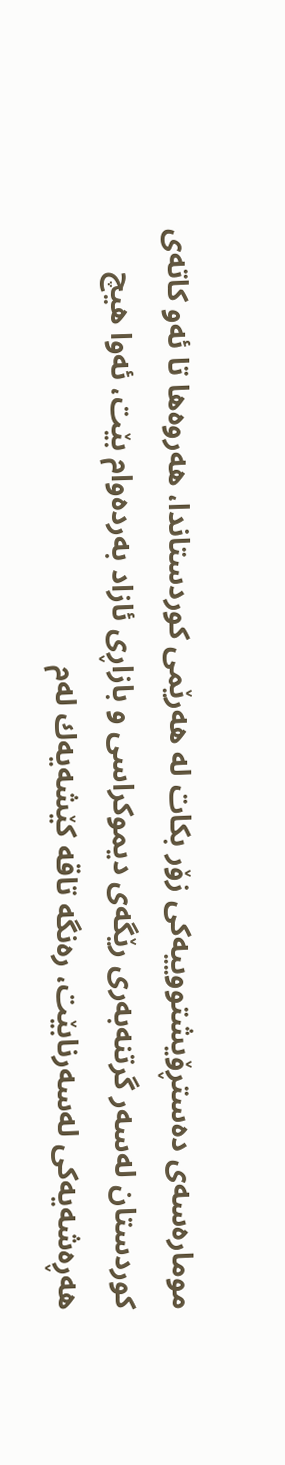مومارەسەی دەستڕۆیشتووییەكی زۆر بكات لە هەرێمی كوردستاندا، هەروەها تا ئەو كاتەی كوردستان لەسەر گرتنەبەری رێگەی دیموكراسی و بازاڕی ئازاد بەردەوام بێت، ئەوا هیچ هەڕەشەیەكی لەسەرنابێت، رەنگە تاقە كێشەیەك لەم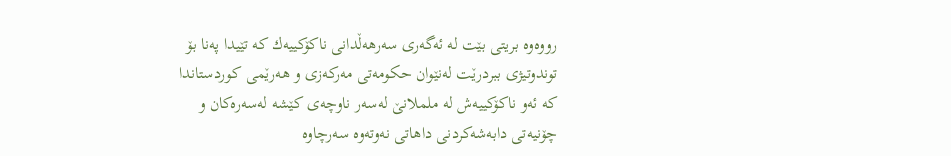رووەوە بریتی بێت لە ئەگەری سەرهەڵدانی ناكۆكییەك كە تێیدا پەنا بۆ توندوتیژی ببردرێت لەنێوان حكومەتی مەركەزی و هەرێمی كوردستاندا كە ئەو ناكۆكییەش لە ململانێ لەسەر ناوچەی كێشە لەسەرەكان و چۆنیەتی دابەشەكردنی داهاتی نەوتەوە سەرچاوە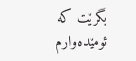بگرێت كە ئومێدەوارم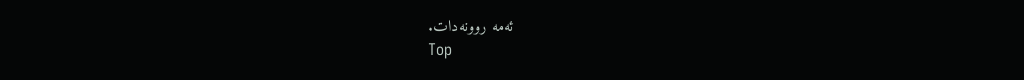ئەمە روونەدات.
Top